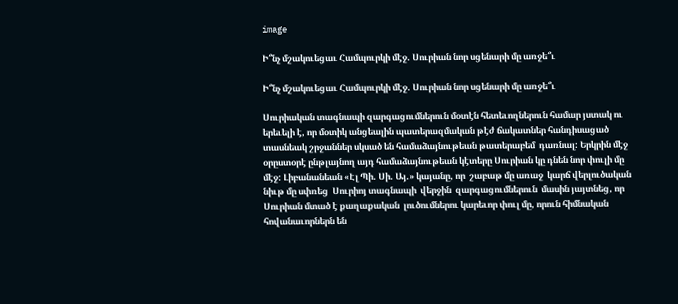image

Ի՞նչ մշակուեցաւ Համպուրկի մէջ. Սուրիան նոր սցենարի մը առջե՞ւ

Ի՞նչ մշակուեցաւ Համպուրկի մէջ. Սուրիան նոր սցենարի մը առջե՞ւ

Սուրիական տագնապի զարգացումներուն մօտէն հետեւողներուն համար յստակ ու երեւելի է, որ մօտիկ անցեալին պատերազմական թէժ ճակատներ հանդիսացած տասնեակ շրջաններ սկսած են համաձայնութեան թատերաբեմ  դառնալ: Երկրին մէջ օրըստօրէ ընթլայնող այդ համաձայնութեան կէտերը Սուրիան կը դնեն նոր փուլի մը մէջ: Լիբանանեան «Էլ Պի. Սի. Այ.» կայանը, որ  շաբաթ մը առաջ  կարճ վերլուծական նիւթ մը սփռեց  Սուրիոյ տագնապի  վերջին  զարգացումներուն  մասին յայտնեց, որ Սուրիան մտած է քաղաքական  լուծումներու կարեւոր փուլ մը, որուն հիմնական հովանաւորներն են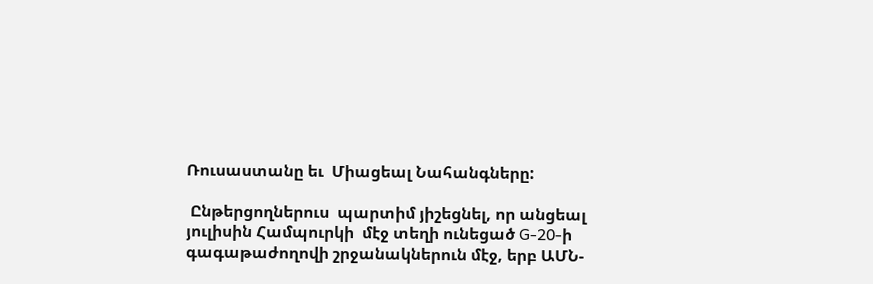Ռուսաստանը եւ  Միացեալ Նահանգները:

 Ընթերցողներուս  պարտիմ յիշեցնել, որ անցեալ յուլիսին Համպուրկի  մէջ տեղի ունեցած G-20-ի գագաթաժողովի շրջանակներուն մէջ, երբ ԱՄՆ-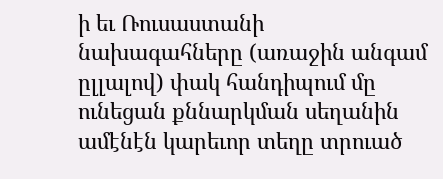ի եւ Ռուսաստանի նախագահները (առաջին անգամ ըլլալով) փակ հանդիպում մը ունեցան քննարկման սեղանին ամէնէն կարեւոր տեղը տրուած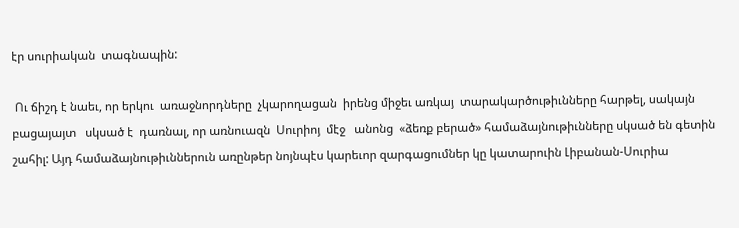էր սուրիական  տագնապին:

 Ու ճիշդ է նաեւ, որ երկու  առաջնորդները  չկարողացան  իրենց միջեւ առկայ  տարակարծութիւնները հարթել, սակայն  բացայայտ   սկսած է  դառնալ, որ առնուազն  Սուրիոյ  մէջ   անոնց  «ձեռք բերած» համաձայնութիւնները սկսած են գետին շահիլ: Այդ համաձայնութիւններուն առընթեր նոյնպէս կարեւոր զարգացումներ կը կատարուին Լիբանան-Սուրիա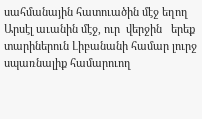սահմանային հատուածին մէջ եղող Արսէլ աւանին մէջ, ուր  վերջին   երեք տարիներուն Լիբանանի համար լուրջ սպառնալիք համարուող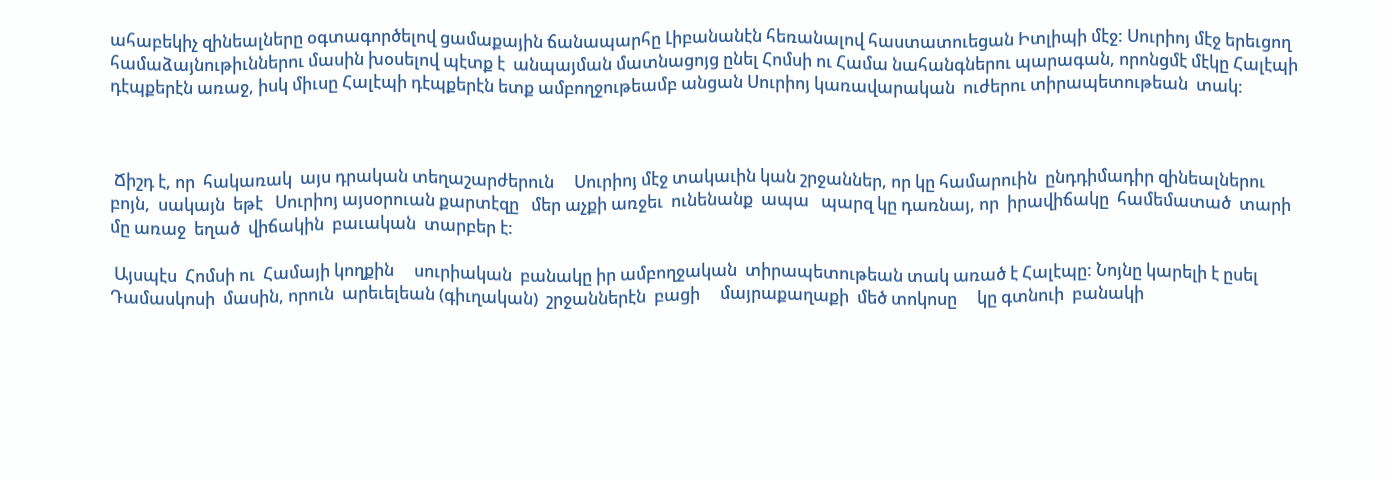ահաբեկիչ զինեալները օգտագործելով ցամաքային ճանապարհը Լիբանանէն հեռանալով հաստատուեցան Իտլիպի մէջ: Սուրիոյ մէջ երեւցող համաձայնութիւններու մասին խօսելով պէտք է  անպայման մատնացոյց ընել Հոմսի ու Համա նահանգներու պարագան, որոնցմէ մէկը Հալէպի դէպքերէն առաջ, իսկ միւսը Հալէպի դէպքերէն ետք ամբողջութեամբ անցան Սուրիոյ կառավարական  ուժերու տիրապետութեան  տակ:



 Ճիշդ է, որ  հակառակ  այս դրական տեղաշարժերուն     Սուրիոյ մէջ տակաւին կան շրջաններ, որ կը համարուին  ընդդիմադիր զինեալներու  բոյն,  սակայն  եթէ   Սուրիոյ այսօրուան քարտէզը   մեր աչքի առջեւ  ունենանք  ապա   պարզ կը դառնայ, որ  իրավիճակը  համեմատած  տարի մը առաջ  եղած  վիճակին  բաւական  տարբեր է:

 Այսպէս  Հոմսի ու  Համայի կողքին     սուրիական  բանակը իր ամբողջական  տիրապետութեան տակ առած է Հալէպը: Նոյնը կարելի է ըսել  Դամասկոսի  մասին, որուն  արեւելեան (գիւղական)  շրջաններէն  բացի     մայրաքաղաքի  մեծ տոկոսը     կը գտնուի  բանակի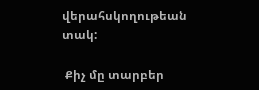վերահսկողութեան  տակ:

 Քիչ մը տարբեր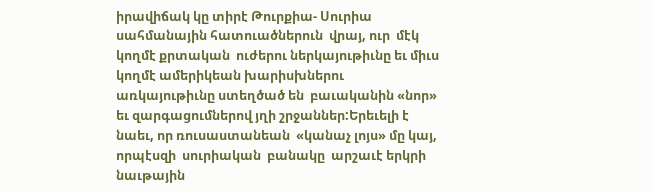իրավիճակ կը տիրէ Թուրքիա- Սուրիա սահմանային հատուածներուն  վրայ, ուր  մէկ կողմէ քրտական  ուժերու ներկայութիւնը եւ միւս կողմէ ամերիկեան խարիսխներու առկայութիւնը ստեղծած են  բաւականին «նոր»  եւ զարգացումներով յղի շրջաններ:Երեւելի է նաեւ, որ ռուսաստանեան  «կանաչ լոյս» մը կայ, որպէսզի  սուրիական  բանակը  արշաւէ երկրի նաւթային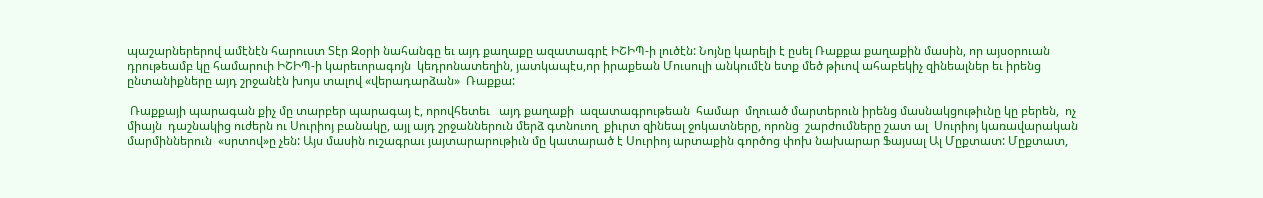պաշարներերով ամէնէն հարուստ Տէր Զօրի նահանգը եւ այդ քաղաքը ազատագրէ ԻՇԻՊ-ի լուծէն: Նոյնը կարելի է ըսել Ռաքքա քաղաքին մասին, որ այսօրուան դրութեամբ կը համարուի ԻՇԻՊ-ի կարեւորագոյն  կեդրոնատեղին, յատկապէս,որ իրաքեան Մուսուլի անկումէն ետք մեծ թիւով ահաբեկիչ զինեալներ եւ իրենց ընտանիքները այդ շրջանէն խոյս տալով «վերադարձան»  Ռաքքա:

 Ռաքքայի պարագան քիչ մը տարբեր պարագայ է, որովհետեւ   այդ քաղաքի  ազատագրութեան  համար  մղուած մարտերուն իրենց մասնակցութիւնը կը բերեն,  ոչ միայն  դաշնակից ուժերն ու Սուրիոյ բանակը, այլ այդ շրջաններուն մերձ գտնուող  քիւրտ զինեալ ջոկատները, որոնց  շարժումները շատ ալ  Սուրիոյ կառավարական մարմիններուն  «սրտով»ը չեն: Այս մասին ուշագրաւ յայտարարութիւն մը կատարած է Սուրիոյ արտաքին գործոց փոխ նախարար Ֆայսալ Ալ Մըքտատ: Մըքտատ,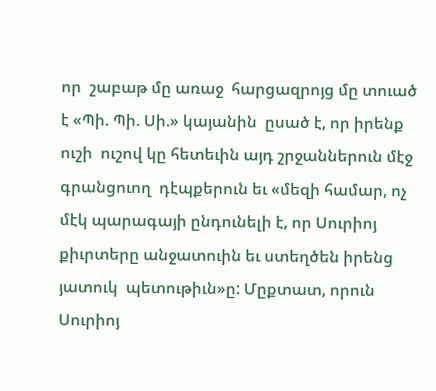որ  շաբաթ մը առաջ  հարցազրոյց մը տուած է «Պի. Պի. Սի.» կայանին  ըսած է, որ իրենք  ուշի  ուշով կը հետեւին այդ շրջաններուն մէջ  գրանցուող  դէպքերուն եւ «մեզի համար, ոչ  մէկ պարագայի ընդունելի է, որ Սուրիոյ  քիւրտերը անջատուին եւ ստեղծեն իրենց յատուկ  պետութիւն»ը: Մըքտատ, որուն Սուրիոյ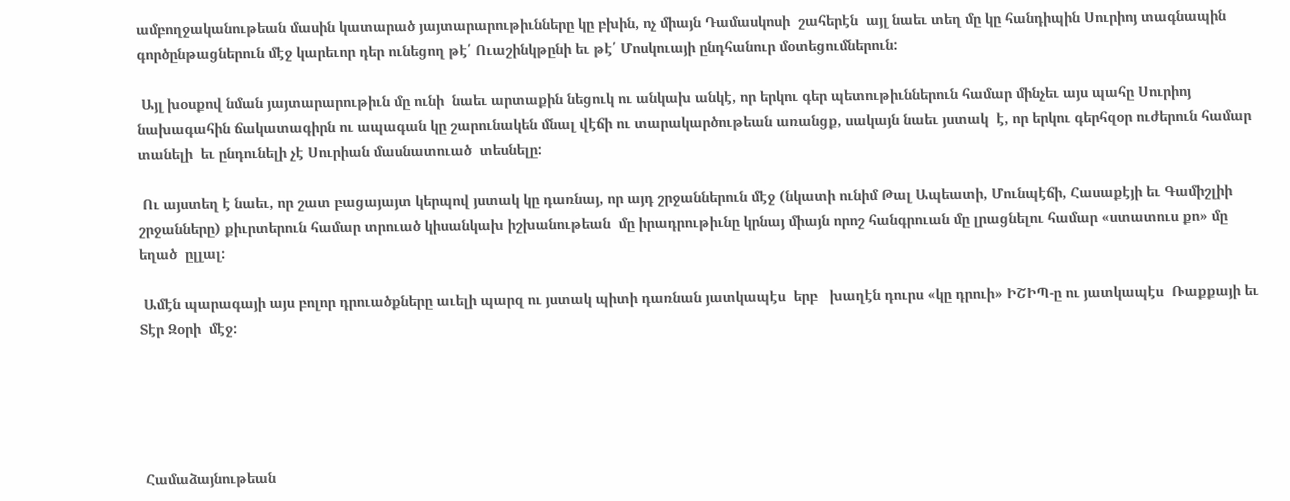ամբողջականութեան մասին կատարած յայտարարութիւնները կը բխին, ոչ միայն Դամասկոսի  շահերէն  այլ նաեւ տեղ մը կը հանդիպին Սուրիոյ տագնապին   գործընթացներուն մէջ կարեւոր դեր ունեցող թէ՛ Ուաշինկթընի եւ թէ՛ Մոսկուայի ընդհանուր մօտեցումներուն:

 Այլ խօսքով նման յայտարարութիւն մը ունի  նաեւ արտաքին նեցուկ ու անկախ անկէ, որ երկու գեր պետութիւններուն համար մինչեւ այս պահը Սուրիոյ  նախագահին ճակատագիրն ու ապագան կը շարունակեն մնալ վէճի ու տարակարծութեան առանցք, սակայն նաեւ յստակ  է, որ երկու գերհզօր ուժերուն համար  տանելի  եւ ընդունելի չէ Սուրիան մասնատուած  տեսնելը:

 Ու այստեղ է նաեւ, որ շատ բացայայտ կերպով յստակ կը դառնայ, որ այդ շրջաններուն մէջ (նկատի ունիմ Թալ Ապեատի, Մունպէճի, Հասաքէյի եւ Գամիշլիի շրջանները) քիւրտերուն համար տրուած կիսանկախ իշխանութեան  մը իրադրութիւնը կրնայ միայն որոշ հանգրուան մը լրացնելու համար «ստատուս քո» մը եղած  ըլլալ:

 Ամէն պարագայի այս բոլոր դրուածքները աւելի պարզ ու յստակ պիտի դառնան յատկապէս  երբ   խաղէն դուրս «կը դրուի» ԻՇԻՊ-ը ու յատկապէս  Ռաքքայի եւ Տէր Զօրի  մէջ:





 Համաձայնութեան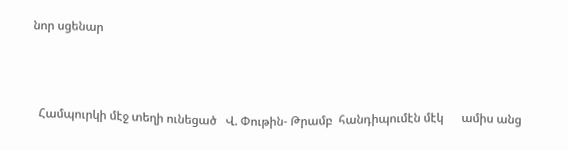նոր սցենար



  Համպուրկի մէջ տեղի ունեցած   Վ. Փութին- Թրամբ  հանդիպումէն մէկ      ամիս անց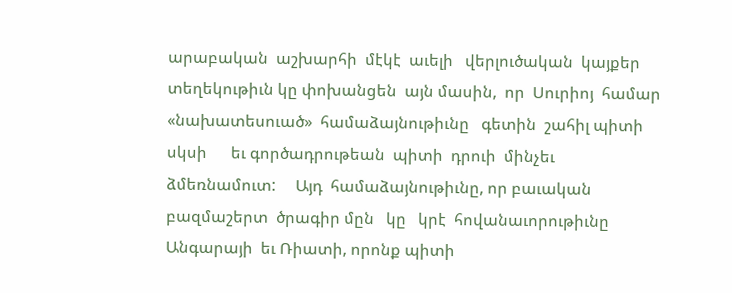արաբական  աշխարհի  մէկէ  աւելի   վերլուծական  կայքեր   տեղեկութիւն կը փոխանցեն  այն մասին,  որ  Սուրիոյ  համար «նախատեսուած»  համաձայնութիւնը   գետին  շահիլ պիտի սկսի      եւ գործադրութեան  պիտի  դրուի  մինչեւ      ձմեռնամուտ:     Այդ  համաձայնութիւնը, որ բաւական  բազմաշերտ  ծրագիր մըն   կը   կրէ  հովանաւորութիւնը Անգարայի  եւ Ռիատի, որոնք պիտի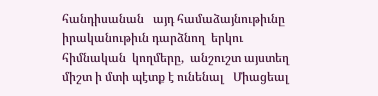հանդիսանան   այդ համաձայնութիւնը իրականութիւն դարձնող  երկու հիմնական  կողմերը,  անշուշտ այստեղ  միշտ ի մտի պէտք է ունենալ   Միացեալ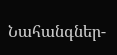Նահանգներ-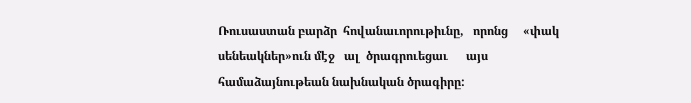Ռուսաստան բարձր  հովանաւորութիւնը,   որոնց     «փակ սենեակներ»ուն մէջ   ալ  ծրագրուեցաւ      այս    համաձայնութեան նախնական ծրագիրը: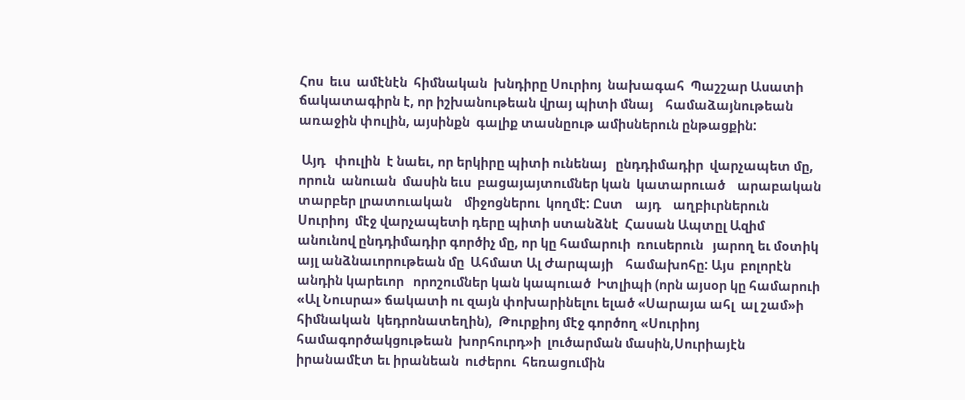Հոս  եւս  ամէնէն  հիմնական  խնդիրը Սուրիոյ  նախագահ  Պաշշար Ասատի   ճակատագիրն է, որ իշխանութեան վրայ պիտի մնայ    համաձայնութեան  առաջին փուլին, այսինքն  գալիք տասնըութ ամիսներուն ընթացքին:

 Այդ   փուլին  է նաեւ, որ երկիրը պիտի ունենայ   ընդդիմադիր  վարչապետ մը, որուն  անուան  մասին եւս  բացայայտումներ կան  կատարուած    արաբական  տարբեր լրատուական    միջոցներու  կողմէ: Ըստ    այդ    աղբիւրներուն  Սուրիոյ  մէջ վարչապետի դերը պիտի ստանձնէ  Հասան Ապտըլ Ազիմ  անունով ընդդիմադիր գործիչ մը, որ կը համարուի  ռուսերուն   յարող եւ մօտիկ այլ անձնաւորութեան մը  Ահմատ Ալ Ժարպայի    համախոհը: Այս  բոլորէն  անդին կարեւոր   որոշումներ կան կապուած  Իտլիպի (որն այսօր կը համարուի    «Ալ Նուսրա» ճակատի ու զայն փոխարինելու ելած «Սարայա ահլ  ալ շամ»ի   հիմնական  կեդրոնատեղին),  Թուրքիոյ մէջ գործող «Սուրիոյ համագործակցութեան  խորհուրդ»ի  լուծարման մասին,Սուրիայէն իրանամէտ եւ իրանեան  ուժերու  հեռացումին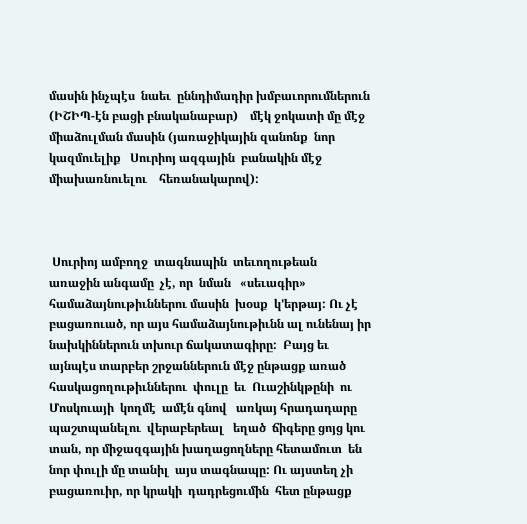մասին ինչպէս  նաեւ  ըննդիմադիր խմբաւորումներուն (ԻՇԻՊ-էն բացի բնականաբար)    մէկ ջոկատի մը մէջ  միաձուլման մասին (յառաջիկային զանոնք  նոր կազմուելիք   Սուրիոյ ազգային  բանակին մէջ միախառնուելու    հեռանակարով):



 Սուրիոյ ամբողջ  տագնապին  տեւողութեան  առաջին անգամը  չէ, որ  նման   «սեւագիր» համաձայնութիւններու մասին  խօսք  կ'երթայ: Ու չէ բացառուած, որ այս համաձայնութիւնն ալ ունենայ իր նախկիններուն տխուր ճակատագիրը:  Բայց եւ այնպէս տարբեր շրջաններուն մէջ ընթացք առած հասկացողութիւններու  փուլը  եւ  Ուաշինկթընի  ու Մոսկուայի  կողմէ  ամէն գնով   առկայ հրադադարը  պաշտպանելու  վերաբերեալ   եղած  ճիգերը ցոյց կու տան, որ միջազգային խաղացողները հետամուտ  են նոր փուլի մը տանիլ  այս տագնապը: Ու այստեղ չի բացառուիր, որ կրակի  դադրեցումին  հետ ընթացք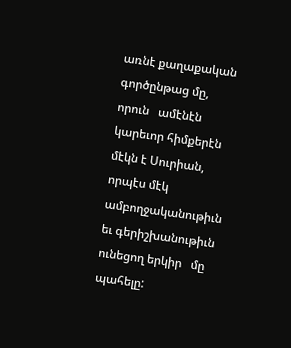առնէ քաղաքական  գործընթաց մը,  որուն   ամէնէն կարեւոր հիմքերէն մէկն է Սուրիան, որպէս մէկ ամբողջականութիւն եւ գերիշխանութիւն ունեցող երկիր   մը  պահելը: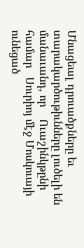Մնացեալ դրուածքները եւ տարակարծութիւնները լուծելի են մանաւանդ, որ    Ուաշինկթընի համար   Սուրիոյ մէջ Մոսկուայի ունեցած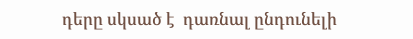դերը սկսած է  դառնալ ընդունելի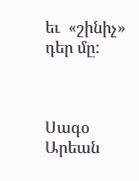եւ  «շինիչ» դեր մը:



Սագօ Արեան